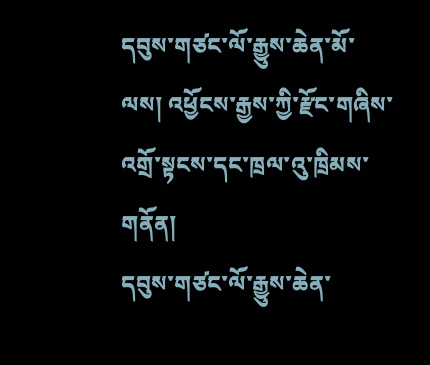དབུས་གཙང་ལོ་རྒྱུས་ཆེན་མོ་ལས། འཕྱོངས་རྒྱས་ཀྱི་རྫོང་གཞིས་འགྲོ་སྟངས་དང་ཁྲལ་འུ་ཁྲིམས་གནོན།
དབུས་གཙང་ལོ་རྒྱུས་ཆེན་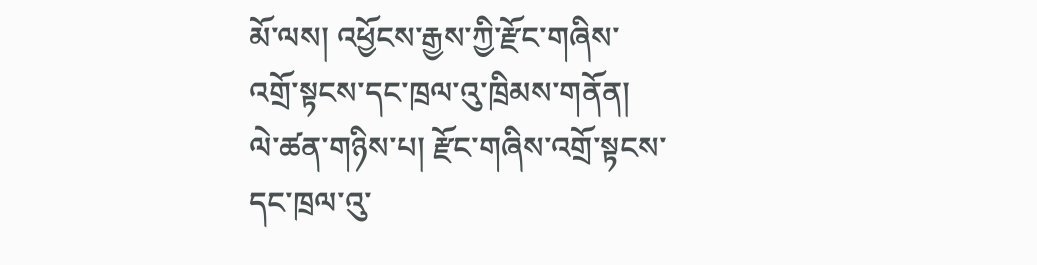མོ་ལས། འཕྱོངས་རྒྱས་ཀྱི་རྫོང་གཞིས་འགྲོ་སྟངས་དང་ཁྲལ་འུ་ཁྲིམས་གནོན།
ལེ་ཚན་གཉིས་པ། རྫོང་གཞིས་འགྲོ་སྟངས་དང་ཁྲལ་འུ་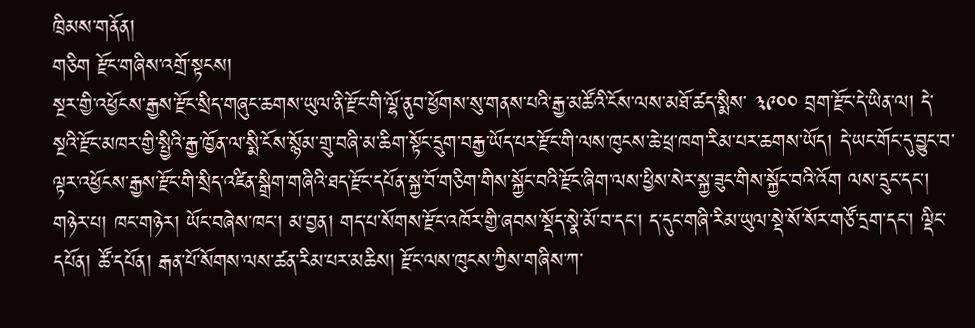ཁྲིམས་གནོན།
གཅིག རྫོང་གཞིས་འགྲོ་སྟངས།
སྔར་གྱི་འཕྱོངས་རྒྱས་རྫོང་སྲིད་གཞུང་ཆགས་ཡུལ་ནི་རྫོང་གི་ལྷོ་ནུབ་ཕྱོགས་སུ་གནས་པའི་རྒྱ་མཚོའི་ངོས་ལས་མཐོ་ཚད་སྨིས་ ༣༩༠༠ བྲག་རྫོང་དེ་ཡིན་ལ། དེ་སྔའི་རྫོང་མཁར་གྱི་སྤྱིའི་རྒྱ་ཁྱོན་ལ་སྨི་ངོས་སྙོམ་གྲུ་བཞི་མ་ཆིག་སྟོང་དྲུག་བརྒྱ་ཡོད་པར་རྫོང་གི་ལས་ཁུངས་ཆེ་ཕྲ་ཁག་རིམ་པར་ཆགས་ཡོད། དེ་ཡང་གོང་དུ་བྱུང་བ་ལྟར་འཕྱོངས་རྒྱས་རྫོང་གི་སྲིད་འཛིན་སྒྲིག་གཞིའི་ཐད་རྫོང་དཔོན་སྐྱ་བོ་གཅིག་གིས་སྐྱོང་བའི་རྫོང་ཞིག་ལས་ཕྱིས་སེར་སྐྱ་ཟུང་གིས་སྐྱོང་བའི་འོག ལས་དྲུང་དང་།
གཉེར་པ། ཁང་གཉེར། ཡོང་བཞེས་ཁང་། མ་བྱན། གད་པ་སོགས་རྫོང་འཁོར་གྱི་ཞབས་སྡོད་སྣེ་མོ་བ་དང་། ད་དུང་གཞི་རིམ་ཡུལ་སྡེ་སོ་སོར་གཙོ་དྲག་དང་། ལྡིང་དཔོན། ཚོ་དཔོན། རྒན་པོ་སོགས་ལས་ཚན་རིམ་པར་མཆིས། རྫོང་ལས་ཁུངས་ཀྱིས་གཞིས་ཀ་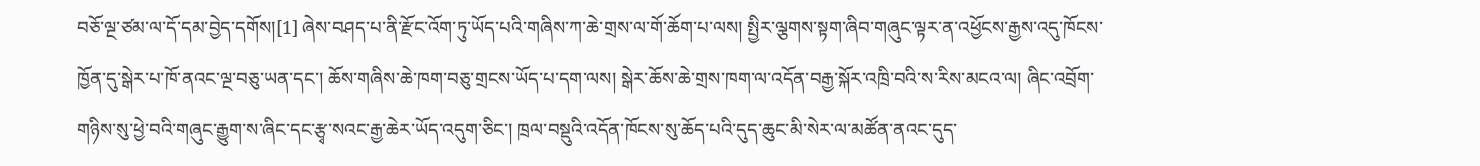བཅོ་ལྔ་ཙམ་ལ་དོ་དམ་བྱེད་དགོས།[1] ཞེས་བཤད་པ་ནི་རྫོང་འོག་ཏུ་ཡོད་པའི་གཞིས་ཀ་ཆེ་གྲས་ལ་གོ་ཆོག་པ་ལས། སྤྱིར་ལྕགས་སྟག་ཞིབ་གཞུང་ལྟར་ན་འཕྱོངས་རྒྱས་འདུ་ཁོངས་ཁྱོན་དུ་སྒེར་པ་ཁོ་ནའང་ལྔ་བཅུ་ཡན་དང་། ཆོས་གཞིས་ཆེ་ཁག་བཅུ་གྲངས་ཡོད་པ་དག་ལས། སྒེར་ཆོས་ཆེ་གྲས་ཁག་ལ་འདོན་བརྒྱ་སྐོར་འཁྲི་བའི་ས་རིས་མངའ་ལ། ཞིང་འབྲོག་གཉིས་སུ་ཕྱེ་བའི་གཞུང་རྒྱུག་ས་ཞིང་དང་རྩྭ་སའང་རྒྱ་ཆེར་ཡོད་འདུག་ཅིང་། ཁྲལ་བསྡུའི་འདོན་ཁོངས་སུ་ཆོད་པའི་དུད་ཆུང་མི་སེར་ལ་མཚོན་ནའང་དུད་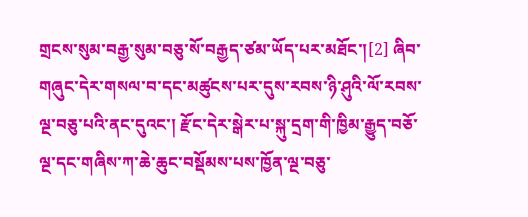གྲངས་སུམ་བརྒྱ་སུམ་བཅུ་སོ་བརྒྱད་ཙམ་ཡོད་པར་མཐོང་།[2] ཞིབ་གཞུང་དེར་གསལ་བ་དང་མཚུངས་པར་དུས་རབས་ཉི་ཤུའི་ལོ་རབས་ལྔ་བཅུ་པའི་ནང་དུའང་། རྫོང་དེར་སྒེར་པ་སྐུ་དྲག་གི་ཁྱིམ་རྒྱུད་བཅོ་ལྔ་དང་གཞིས་ཀ་ཆེ་ཆུང་བསྡོམས་པས་ཁྱོན་ལྔ་བཅུ་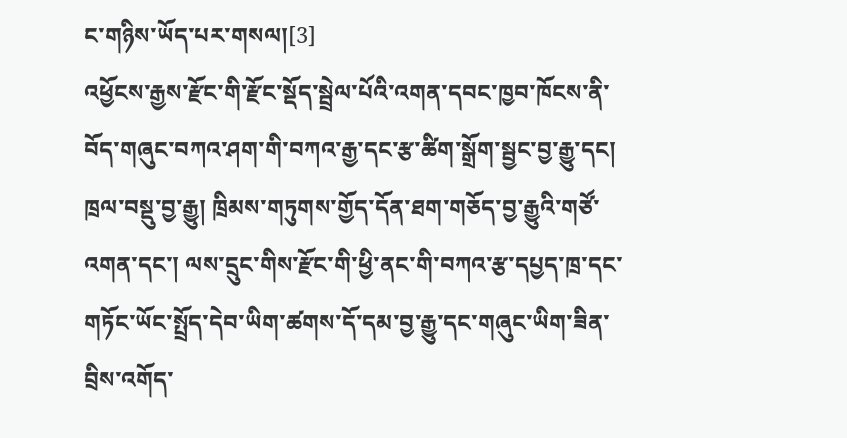ང་གཉིས་ཡོད་པར་གསལ།[3]
འཕྱོངས་རྒྱས་རྫོང་གི་རྫོང་སྡོད་སྦྲེལ་པོའི་འགན་དབང་ཁྱབ་ཁོངས་ནི་བོད་གཞུང་བཀའ་ཤག་གི་བཀའ་རྒྱ་དང་རྩ་ཚིག་སྒྲོག་སྦྱང་བྱ་རྒྱུ་དང། ཁྲལ་བསྡུ་བྱ་རྒྱུ། ཁྲིམས་གཏུགས་གྱོད་དོན་ཐག་གཅོད་བྱ་རྒྱུའི་གཙོ་འགན་དང་། ལས་དྲུང་གིས་རྫོང་གི་ཕྱི་ནང་གི་བཀའ་རྩ་དཔྱད་ཁྲ་དང་གཏོང་ཡོང་སྤྲོད་དེབ་ཡིག་ཚགས་དོ་དམ་བྱ་རྒྱུ་དང་གཞུང་ཡིག་ཟིན་བྲིས་འགོད་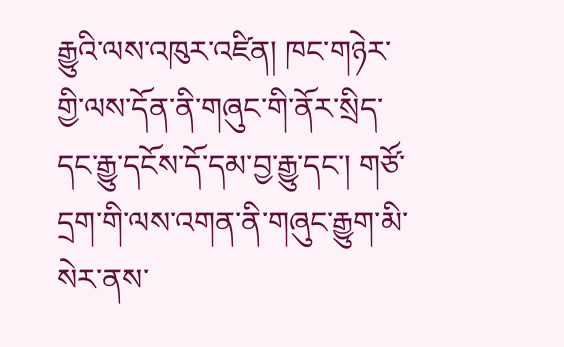རྒྱུའི་ལས་འཁུར་འཛིན། ཁང་གཉེར་གྱི་ལས་དོན་ནི་གཞུང་གི་ནོར་སྲིད་དང་རྒྱུ་དངོས་དོ་དམ་བྱ་རྒྱུ་དང་། གཙོ་དྲག་གི་ལས་འགན་ནི་གཞུང་རྒྱུག་མི་སེར་ནས་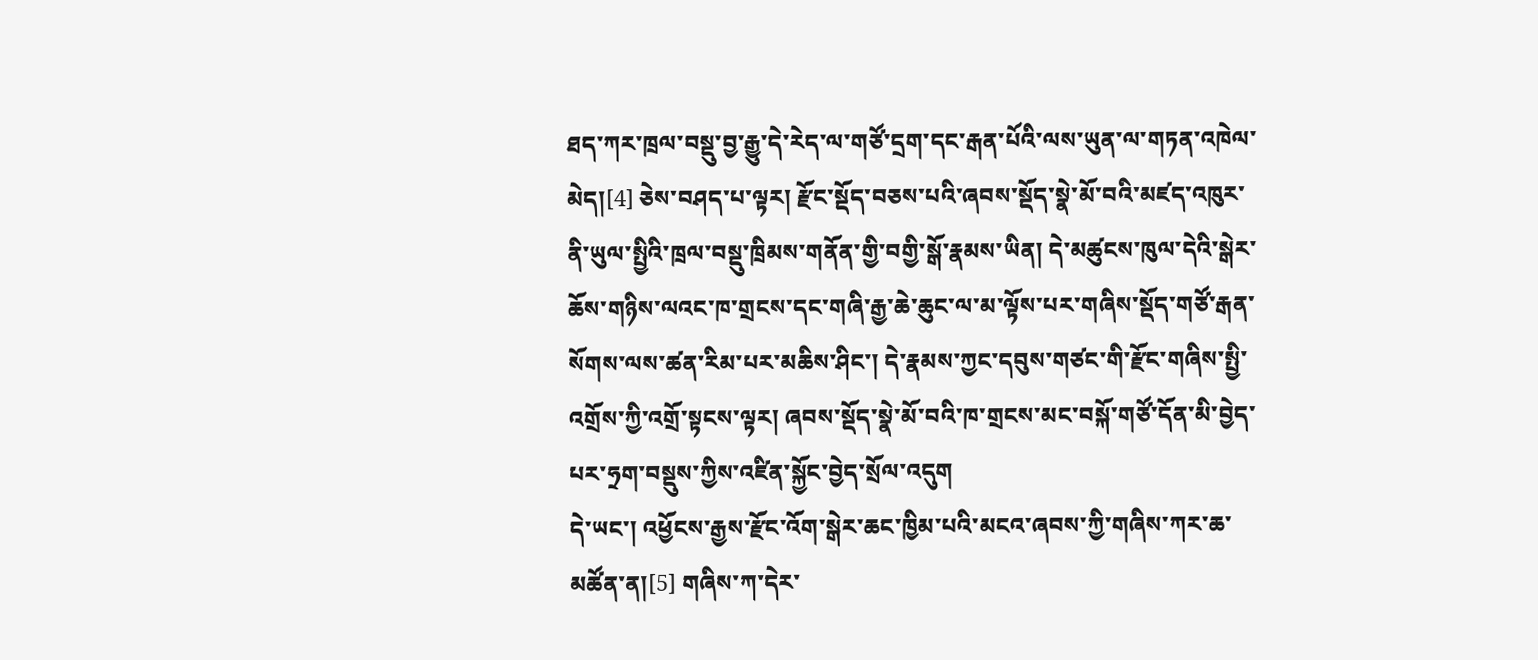ཐད་ཀར་ཁྲལ་བསྡུ་བྱ་རྒྱུ་དེ་རེད་ལ་གཙོ་དྲག་དང་རྒན་པོའི་ལས་ཡུན་ལ་གཏན་འཁེལ་མེད།[4] ཅེས་བཤད་པ་ལྟར། རྫོང་སྡོད་བཅས་པའི་ཞབས་སྡོད་སྣེ་མོ་བའི་མཛད་འཁུར་ནི་ཡུལ་སྤྱིའི་ཁྲལ་བསྡུ་ཁྲིམས་གནོན་གྱི་བགྱི་སྒོ་རྣམས་ཡིན། དེ་མཚུངས་ཁུལ་དེའི་སྒེར་ཆོས་གཉིས་ལའང་ཁ་གྲངས་དང་གཞི་རྒྱ་ཆེ་ཆུང་ལ་མ་ལྟོས་པར་གཞིས་སྡོད་གཙོ་རྒན་སོགས་ལས་ཚན་རིམ་པར་མཆིས་ཤིང་། དེ་རྣམས་ཀྱང་དབུས་གཙང་གི་རྫོང་གཞིས་སྤྱི་འགྲོས་ཀྱི་འགྲོ་སྟངས་ལྟར། ཞབས་སྡོད་སྣེ་མོ་བའི་ཁ་གྲངས་མང་བསྐོ་གཙོ་དོན་མི་བྱེད་པར་ཧྲག་བསྡུས་ཀྱིས་འཛིན་སྐྱོང་བྱེད་སྲོལ་འདུག
དེ་ཡང་། འཕྱོངས་རྒྱས་རྫོང་འོག་སྒེར་ཆང་ཁྱིམ་པའི་མངའ་ཞབས་ཀྱི་གཞིས་ཀར་ཆ་མཚོན་ན།[5] གཞིས་ཀ་དེར་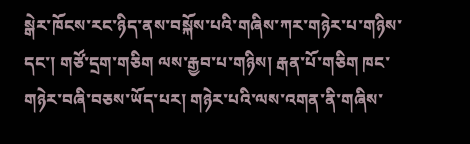སྒེར་ཁོངས་རང་ཉིད་ནས་བསྐོས་པའི་གཞིས་ཀར་གཉེར་པ་གཉིས་དང་། གཙོ་དྲག་གཅིག ལས་རྒྱབ་པ་གཉིས། རྒན་པོ་གཅིག ཁང་གཉེར་བཞི་བཅས་ཡོད་པར། གཉེར་པའི་ལས་འགན་ནི་གཞིས་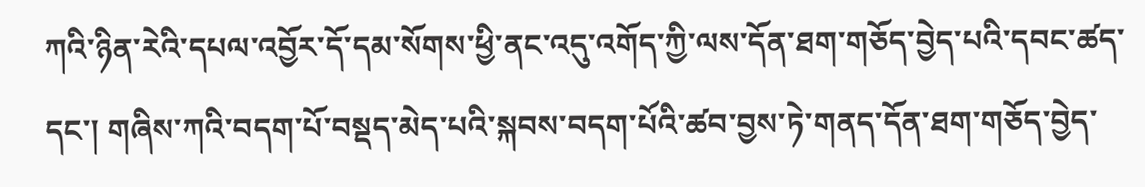ཀའི་ཉིན་རེའི་དཔལ་འབྱོར་དོ་དམ་སོགས་ཕྱི་ནང་འདུ་འགོད་ཀྱི་ལས་དོན་ཐག་གཅོད་བྱེད་པའི་དབང་ཚད་དང་། གཞིས་ཀའི་བདག་པོ་བསྡད་མེད་པའི་སྐབས་བདག་པོའི་ཚབ་བྱས་ཏེ་གནད་དོན་ཐག་གཅོད་བྱེད་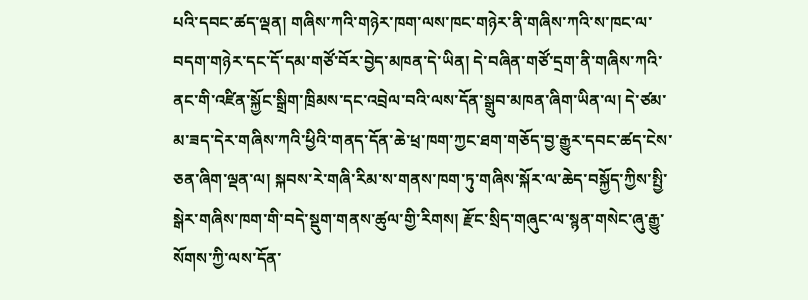པའི་དབང་ཚད་ལྡན། གཞིས་ཀའི་གཉེར་ཁག་ལས་ཁང་གཉེར་ནི་གཞིས་ཀའི་ས་ཁང་ལ་བདག་གཉེར་དང་དོ་དམ་གཙོ་བོར་བྱེད་མཁན་དེ་ཡིན། དེ་བཞིན་གཙོ་དྲག་ནི་གཞིས་ཀའི་ནང་གི་འཛིན་སྐྱོང་སྒྲིག་ཁྲིམས་དང་འབྲེལ་བའི་ལས་དོན་སྒྲུབ་མཁན་ཞིག་ཡིན་ལ། དེ་ཙམ་མ་ཟད་དེར་གཞིས་ཀའི་ཕྱིའི་གནད་དོན་ཆེ་ཕྲ་ཁག་ཀྱང་ཐག་གཅོད་བྱ་རྒྱུར་དབང་ཚད་ངེས་ཅན་ཞིག་ལྡན་ལ། སྐབས་རེ་གཞི་རིམ་ས་གནས་ཁག་ཏུ་གཞིས་སྐོར་ལ་ཆེད་བསྐྱོད་ཀྱིས་སྤྱི་སྒེར་གཞིས་ཁག་གི་བདེ་སྡུག་གནས་ཚུལ་གྱི་རིགས། རྫོང་སྲིད་གཞུང་ལ་སྙན་གསེང་ཞུ་རྒྱུ་སོགས་ཀྱི་ལས་དོན་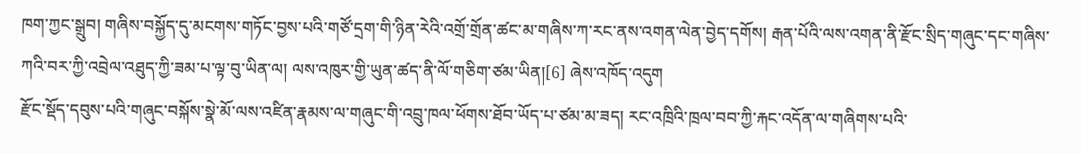ཁག་ཀྱང་སྒྲུབ། གཞིས་བསྐྱོད་དུ་མངགས་གཏོང་བྱས་པའི་གཙོ་དྲག་གི་ཉིན་རེའི་འགྲོ་གྲོན་ཚང་མ་གཞིས་ཀ་རང་ནས་འགན་ལེན་བྱེད་དགོས། རྒན་པོའི་ལས་འགན་ནི་རྫོང་སྲིད་གཞུང་དང་གཞིས་ཀའི་བར་ཀྱི་འབྲེལ་འཐུད་ཀྱི་ཟམ་པ་ལྟ་བུ་ཡིན་ལ། ལས་འཁུར་གྱི་ཡུན་ཚད་ནི་ལོ་གཅིག་ཙམ་ཡིན།[6] ཞེས་འཁོད་འདུག
རྫོང་སྡོད་དབུས་པའི་གཞུང་བསྐོས་སྣེ་མོ་ལས་འཛིན་རྣམས་ལ་གཞུང་གི་འབྲུ་ཁལ་ཕོགས་ཐོབ་ཡོད་པ་ཙམ་མ་ཟད། རང་འཁྲིའི་ཁྲལ་བབ་ཀྱི་རྐང་འདོན་ལ་གཞིགས་པའི་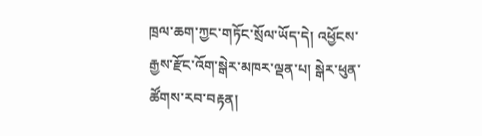ཁྲལ་ཆག་ཀྱང་གཏོང་སྲོལ་ཡོད་དེ། འཕྱོངས་རྒྱས་རྫོང་འོག་སྒེར་མཁར་ལྡན་པ། སྒེར་ཕུན་ཚོགས་རབ་བརྟན།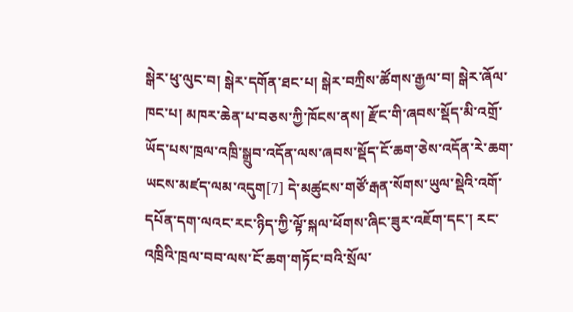སྒེར་ཕུ་ལུང་བ། སྒེར་དགོན་ཐང་པ། སྒེར་བཀྲིས་ཚོགས་རྒྱལ་བ། སྒེར་ཞོལ་ཁང་པ། མཁར་ཆེན་པ་བཅས་ཀྱི་ཁོངས་ནས། རྫོང་གི་ཞབས་སྡོད་མི་འགྲོ་ཡོད་པས་ཁྲལ་འཁྲི་སྒྲུབ་འདོན་ལས་ཞབས་སྡོད་ངོ་ཆག་ཅེས་འདོན་རེ་ཆག་ཡངས་མཛད་ལམ་འདུག[7] དེ་མཚུངས་གཙོ་རྒན་སོགས་ཡུལ་སྡེའི་འགོ་དཔོན་དག་ལའང་རང་ཉིད་ཀྱི་ལྟོ་སྐལ་ཕོགས་ཞིང་ཟུར་འཇོག་དང་། རང་འཁྲིའི་ཁྲལ་བབ་ལས་ངོ་ཆག་གཏོང་བའི་སྲོལ་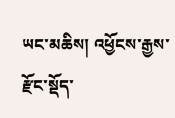ཡང་མཆིས། འཕྱོངས་རྒྱས་རྫོང་སྡོད་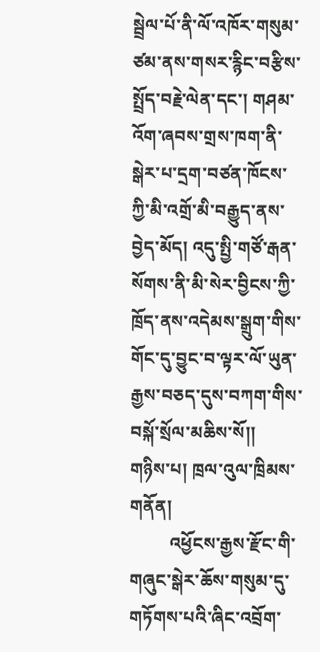སྦྲེལ་པོ་ནི་ལོ་འཁོར་གསུམ་ཙམ་ནས་གསར་རྙིང་བརྩིས་སྤྲོད་བརྗེ་ལེན་དང་། གཤམ་འོག་ཞབས་གྲས་ཁག་ནི་སྒེར་པ་དྲག་བཙན་ཁོངས་ཀྱི་མི་འགྲོ་མི་བརྒྱུད་ནས་བྱེད་མོད། འདུ་སྤྱི་གཙོ་རྒན་སོགས་ནི་མི་སེར་བྱིངས་ཀྱི་ཁྲོད་ནས་འདེམས་སྒྲུག་གིས་གོང་དུ་བྱུང་བ་ལྟར་ལོ་ཡུན་རྒྱས་བཅད་དུས་བཀག་གིས་བསྐོ་སྲོལ་མཆིས་སོ།།
གཉིས་པ། ཁྲལ་འུལ་ཁྲིམས་གནོན།
         འཕྱོངས་རྒྱས་རྫོང་གི་གཞུང་སྒེར་ཆོས་གསུམ་དུ་གཏོགས་པའི་ཞིང་འབྲོག་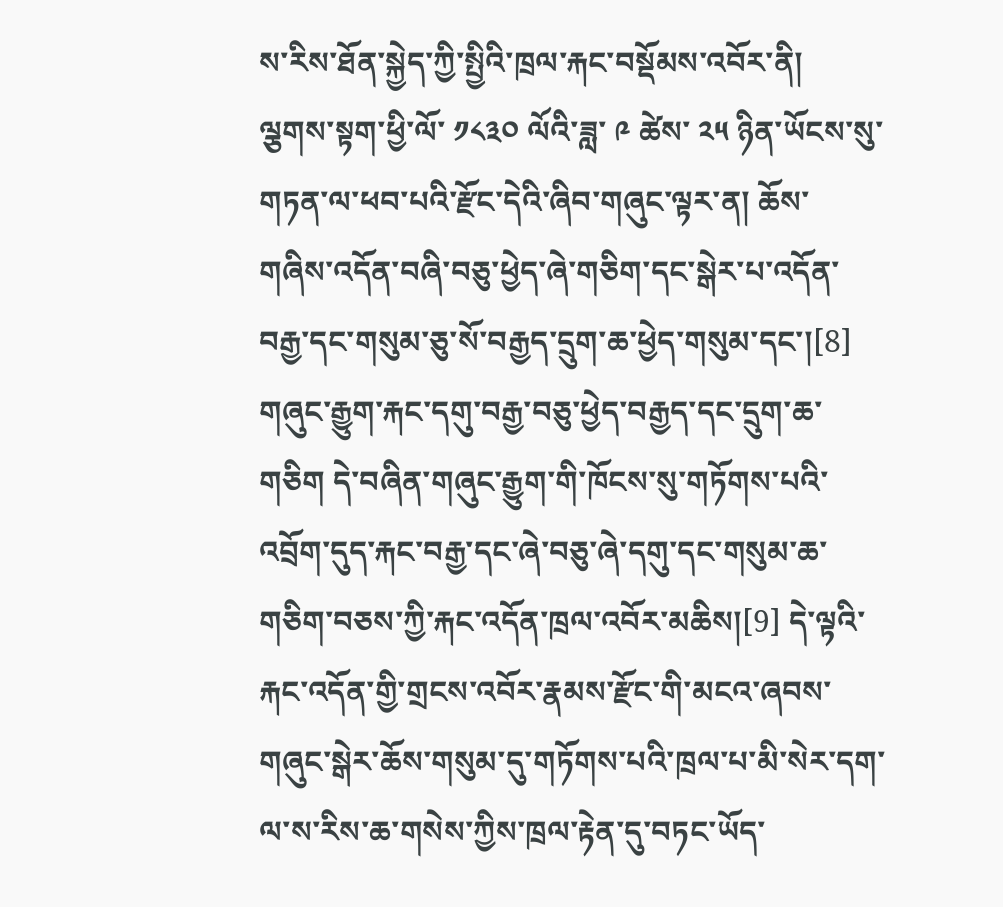ས་རིས་ཐོན་སྐྱེད་ཀྱི་སྤྱིའི་ཁྲལ་རྐང་བསྡོམས་འབོར་ནི། ལྕགས་སྟག་ཕྱི་ལོ་ ༡༨༣༠ ལོའི་ཟླ་ ༩ ཚེས་ ༢༥ ཉིན་ཡོངས་སུ་གཏན་ལ་ཕབ་པའི་རྫོང་དེའི་ཞིབ་གཞུང་ལྟར་ན། ཆོས་གཞིས་འདོན་བཞི་བཅུ་ཕྱེད་ཞེ་གཅིག་དང་སྒེར་པ་འདོན་བརྒྱ་དང་གསུམ་ཅུ་སོ་བརྒྱད་དྲུག་ཆ་ཕྱེད་གསུམ་དང་།[8] གཞུང་རྒྱུག་རྐང་དགུ་བརྒྱ་བཅུ་ཕྱེད་བརྒྱད་དང་དྲུག་ཆ་གཅིག དེ་བཞིན་གཞུང་རྒྱུག་གི་ཁོངས་སུ་གཏོགས་པའི་འབྲོག་དུད་རྐང་བརྒྱ་དང་ཞེ་བཅུ་ཞེ་དགུ་དང་གསུམ་ཆ་གཅིག་བཅས་ཀྱི་རྐང་འདོན་ཁྲལ་འབོར་མཆིས།[9] དེ་ལྟའི་རྐང་འདོན་གྱི་གྲངས་འབོར་རྣམས་རྫོང་གི་མངའ་ཞབས་གཞུང་སྒེར་ཆོས་གསུམ་དུ་གཏོགས་པའི་ཁྲལ་པ་མི་སེར་དག་ལ་ས་རིས་ཆ་གསེས་ཀྱིས་ཁྲལ་རྟེན་དུ་བཏང་ཡོད་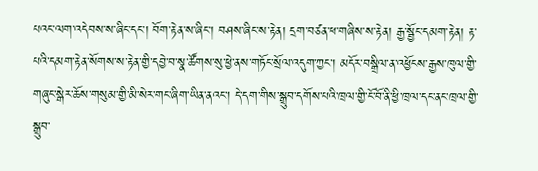པའང་ལག་འདེབས་ས་ཞིང་དང་། བོག་རྟེན་ས་ཞིང་། བཤས་ཞིང་ས་རྟེན། དྲག་བཙན་ཕ་གཞིས་ས་རྟེན། རྒྱ་སྦྱོང་དམག་རྟེན། རྟ་པའི་དམག་རྟེན་སོགས་ས་རྟེན་གྱི་དབྱེ་བ་སྣ་ཚོགས་སུ་ཕྱེ་ནས་གཏོང་སྲོལ་འདུག་ཀྱང་། མདོར་བསྒྲིལ་ན་འཕྱོངས་རྒྱས་ཁུལ་གྱི་གཞུང་སྒེར་ཆོས་གསུམ་གྱི་མི་སེར་གང་ཞིག་ཡིན་ནའང་། དེ་དག་གིས་སྒྲུབ་དགོས་པའི་ཁྲལ་གྱི་ངོ་བོ་ནི་ཕྱི་ཁྲལ་དང་ནང་ཁྲལ་གྱི་སྒྲུབ་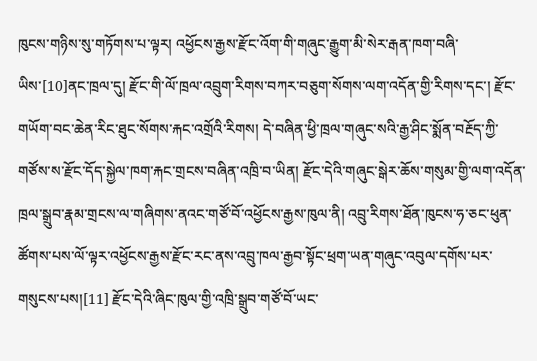ཁུངས་གཉིས་སུ་གཏོགས་པ་ལྟར། འཕྱོངས་རྒྱས་རྫོང་འོག་གི་གཞུང་རྒྱུག་མི་སེར་རྒན་ཁག་བཞི་ཡིས་[10]ནང་ཁྲལ་དུ། རྫོང་གི་ལོ་ཁྲལ་འབྲུག་རིགས་བཀར་བཅུག་སོགས་ལག་འདོན་གྱི་རིགས་དང་། རྫོང་གཡོག་བང་ཆེན་རིང་ཐུང་སོགས་རྐང་འགྲོའི་རིགས། དེ་བཞིན་ཕྱི་ཁྲལ་གཞུང་སའི་རྒྱ་ཤིང་སྨོན་བརྔོད་ཀྱི་གཙོས་ས་རྫོང་དོད་སྐྱེལ་ཁག་རྐང་གྲངས་བཞིན་འཁྲི་བ་ཡིན། རྫོང་དེའི་གཞུང་སྒེར་ཆོས་གསུམ་གྱི་ལག་འདོན་ཁྲལ་སྒྲུབ་རྣམ་གྲངས་ལ་གཞིགས་ནའང་གཙོ་བོ་འཕྱོངས་རྒྱས་ཁུལ་ནི། འབྲུ་རིགས་ཐོན་ཁུངས་ཧ་ཅང་ཕུན་ཚོགས་པས་ལོ་ལྟར་འཕྱོངས་རྒྱས་རྫོང་རང་ནས་འབྲུ་ཁལ་རྒྱབ་སྟོང་ཕྲག་ཡན་གཞུང་འབུལ་དགོས་པར་གསུངས་པས།[11] རྫོང་དེའི་ཞིང་ཁུལ་གྱི་འཁྲི་སྒྲུབ་གཙོ་བོ་ཡང་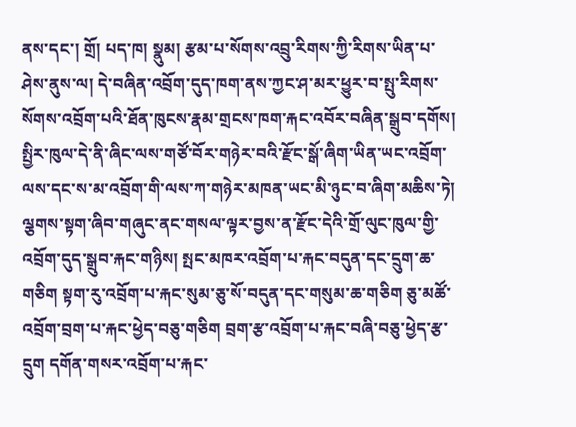ནས་དང་། གྲོ། པད་ཁ། སྣུམ། རྩམ་པ་སོགས་འབྲུ་རིགས་ཀྱི་རིགས་ཡིན་པ་ཤེས་ནུས་ལ། དེ་བཞིན་འབྲོག་དུད་ཁག་ནས་ཀྱང་ཤ་མར་ཕྱུར་བ་སྤུ་རིགས་སོགས་འབྲོག་པའི་ཐོན་ཁུངས་རྣམ་གྲངས་ཁག་རྐང་འབོར་བཞིན་སྒྲུབ་དགོས།
སྤྱིར་ཁུལ་དེ་ནི་ཞིང་ལས་གཙོ་བོར་གཉེར་བའི་རྫོང་སྒོ་ཞིག་ཡིན་ཡང་འབྲོག་ལས་དང་ས་མ་འབྲོག་གི་ལས་ཀ་གཉེར་མཁན་ཡང་མི་ཉུང་བ་ཞིག་མཆིས་ཏེ། ལྕགས་སྟག་ཞིབ་གཞུང་ནང་གསལ་ལྟར་བྱས་ན་རྫོང་དེའི་གྲོ་ལུང་ཁུལ་གྱི་འབྲོག་དུད་སྒྲུབ་རྐང་གཉིས། སྤང་མཁར་འབྲོག་པ་རྐང་བདུན་དང་དྲུག་ཆ་གཅིག སྟག་རུ་འབྲོག་པ་རྐང་སུམ་ཅུ་སོ་བདུན་དང་གསུམ་ཆ་གཅིག ཅུ་མཚོ་འབྲོག་བྲག་པ་རྐང་ཕྱེད་བཅུ་གཅིག བྲག་རྩ་འབྲོག་པ་རྐང་བཞི་བཅུ་ཕྱེད་རྩ་དྲུག དགོན་གསར་འབྲོག་པ་རྐང་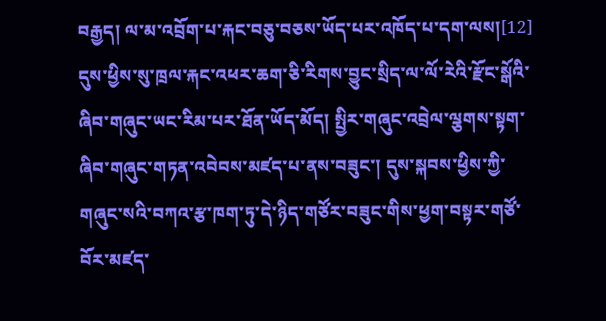བརྒྱད། ལ་མ་འབྲོག་པ་རྐང་བཅུ་བཅས་ཡོད་པར་འཁོད་པ་དག་ལས།[12] དུས་ཕྱིས་སུ་ཁྲལ་རྐང་འཕར་ཆག་ཅི་རིགས་བྱུང་སྲིད་ལ་ལོ་རེའི་རྫོང་སྒོའི་ཞིབ་གཞུང་ཡང་རིམ་པར་ཐོན་ཡོད་མོད། སྤྱིར་གཞུང་འབྲེལ་ལྕགས་སྟག་ཞིབ་གཞུང་གཏན་འབེབས་མཛད་པ་ནས་བཟུང་། དུས་སྐབས་ཕྱིས་ཀྱི་གཞུང་སའི་བཀའ་རྩ་ཁག་ཏུ་དེ་ཉིད་གཙོར་བཟུང་གིས་ཕྱག་བསྟར་གཙོ་བོར་མཛད་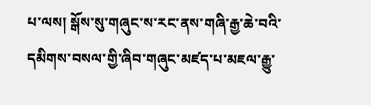པ་ལས། སྒོས་སུ་གཞུང་ས་རང་ནས་གཞི་རྒྱ་ཆེ་བའི་དམིགས་བསལ་གྱི་ཞིབ་གཞུང་མཛད་པ་མཇལ་རྒྱུ་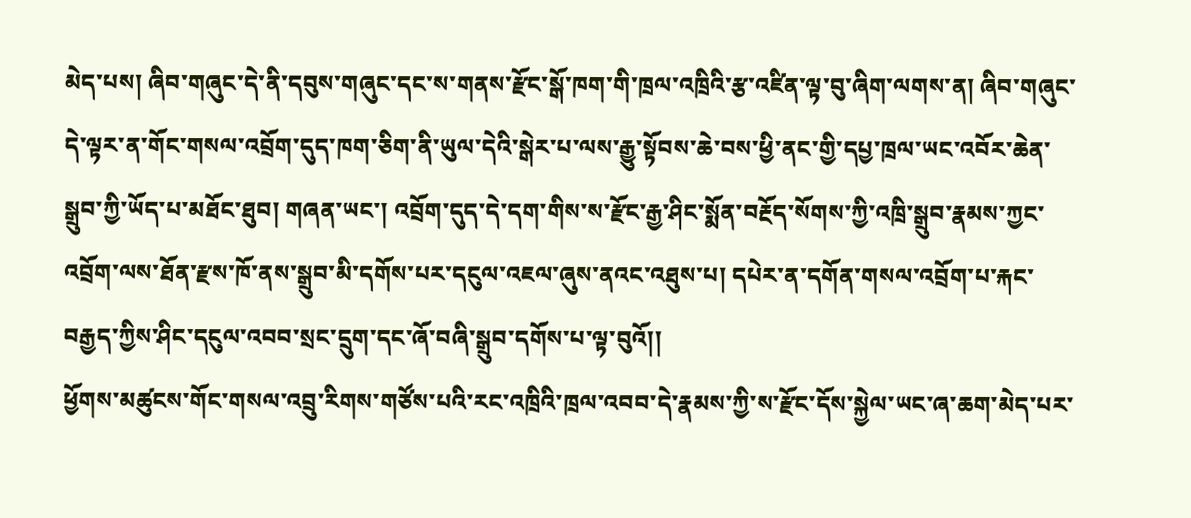མེད་པས། ཞིབ་གཞུང་དེ་ནི་དབུས་གཞུང་དང་ས་གནས་རྫོང་སྒོ་ཁག་གི་ཁྲལ་འཁྲིའི་རྩ་འཛིན་ལྟ་བུ་ཞིག་ལགས་ན། ཞིབ་གཞུང་དེ་ལྟར་ན་གོང་གསལ་འབྲོག་དུད་ཁག་ཅིག་ནི་ཡུལ་དེའི་སྒེར་པ་ལས་རྒྱུ་སྟོབས་ཆེ་བས་ཕྱི་ནང་གྱི་དཔྱ་ཁྲལ་ཡང་འབོར་ཆེན་སྒྲུབ་ཀྱི་ཡོད་པ་མཐོང་ཐུབ། གཞན་ཡང་། འབྲོག་དུད་དེ་དག་གིས་ས་རྫོང་རྒྱ་ཤིང་སྨོན་བརྔོད་སོགས་ཀྱི་འཁྲི་སྒྲུབ་རྣམས་ཀྱང་འབྲོག་ལས་ཐོན་རྫས་ཁོ་ནས་སྒྲུབ་མི་དགོས་པར་དངུལ་འཇལ་ཞུས་ནའང་འཐུས་པ། དཔེར་ན་དགོན་གསལ་འབྲོག་པ་རྐང་བརྒྱད་ཀྱིས་ཤིང་དངུལ་འབབ་སྲང་དྲུག་དང་ཞོ་བཞི་སྒྲུབ་དགོས་པ་ལྟ་བུའོ།།
ཕྱོགས་མཚུངས་གོང་གསལ་འབྲུ་རིགས་གཙོས་པའི་རང་འཁྲིའི་ཁྲལ་འབབ་དེ་རྣམས་ཀྱི་ས་རྫོང་དོས་སྐྱེལ་ཡང་ཞ་ཆག་མེད་པར་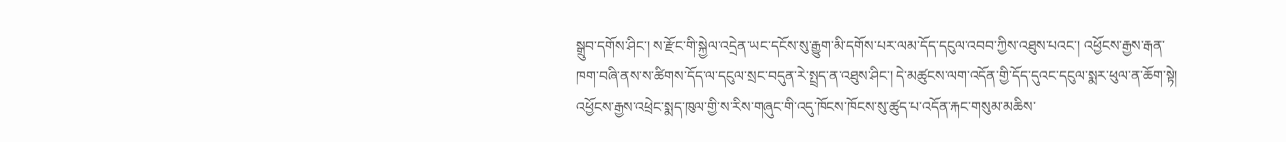སྒྲུབ་དགོས་ཤིང་། ས་རྫོང་གི་སྐྱེལ་འདྲེན་ཡང་དངོས་སུ་རྒྱུག་མི་དགོས་པར་ལམ་དོད་དངུལ་འབབ་ཀྱིས་འཐུས་པའང་། འཕྱོངས་རྒྱས་རྒན་ཁག་བཞི་ནས་ས་ཚིགས་དོད་ལ་དངུལ་སྲང་བདུན་རེ་སྤྲད་ན་འཐུས་ཤིང་། དེ་མཚུངས་ལག་འདོན་གྱི་དོད་དུའང་དངུལ་སྨར་ཕུལ་ན་ཆོག་སྟེ། འཕྱོངས་རྒྱས་འཕྲེང་སྨད་ཁུལ་གྱི་ས་རིས་གཞུང་གི་འདུ་ཁོངས་ཁོངས་སུ་ཚུད་པ་འདོན་རྐང་གསུམ་མཆིས་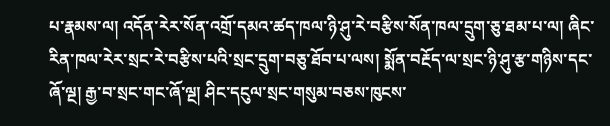པ་རྣམས་ལ། འདོན་རེར་སོན་འགྲོ་དམའ་ཚད་ཁལ་ཉི་ཤུ་རེ་བརྩིས་སོན་ཁལ་དྲུག་ཅུ་ཐམ་པ་ལ། ཞིང་རིན་ཁལ་རེར་སྲང་རེ་བརྩིས་པའི་སྲང་དྲུག་བཅུ་ཐོབ་པ་ལས། སྨོན་བརྔོད་ལ་སྲང་ཉི་ཤུ་རྩ་གཉིས་དང་ཞོ་ལྔ། རྒྱ་བ་སྲང་གང་ཞོ་ལྔ། ཤིང་དངུལ་སྲང་གསུམ་བཅས་ཁུངས་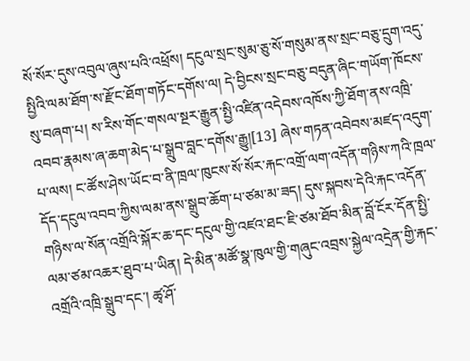སོ་སོར་དུས་འབུལ་ཞུས་པའི་འཕྲོས། དངུལ་སྲང་སུམ་ཅུ་སོ་གསུམ་ནས་སྲང་བཅུ་དྲུག་འདུ་སྤྱིའི་ལམ་ཐོག་ས་རྫོང་ཐོག་གཏོང་དགོས་ལ། དེ་བྱིངས་སྲང་བཅུ་བདུན་ཞིང་གཡོག་ཁོངས་སུ་བཞག་པ། ས་རིས་གོང་གསལ་སྔར་རྒྱུན་སྤྱི་འཛིན་འདེབས་འཁོས་ཀྱི་ཐོག་ནས་འཁྲི་འབབ་རྣམས་ཞ་ཆག་མེད་པ་སྒྲུབ་བླང་དགོས་རྒྱུ།[13] ཞེས་གཏན་འབེབས་མཛད་འདུག་པ་ལས། ང་ཚོས་ཤེས་ཡོང་བ་ནི་ཁྲལ་ཁུངས་སོ་སོར་རྐང་འགྲོ་ལག་འདོན་གཉིས་ཀའི་ཁྲལ་དོད་དངུལ་འབབ་ཀྱིས་ལམ་ནས་སྒྲུབ་ཆོག་པ་ཙམ་མ་ཟད། དུས་སྐབས་དེའི་རྐང་འདོན་གཉིས་ལ་སོན་འགྲོའི་སྐོར་ཆ་དང་དངུལ་གྱི་འཛའ་ཐང་ཇི་ཙམ་ཐོབ་མིན་བློ་ངོར་དོན་སྤྱི་ལམ་ཙམ་འཆར་ཐུབ་པ་ཡིན། དེ་མིན་མཚོ་སྣ་ཁུལ་གྱི་གཞུང་འབྲས་སྐྱེལ་འདྲེན་གྱི་རྐང་འགྲོའི་འཁྲི་སྒྲུབ་དང་། ཚྭ་ཤོ་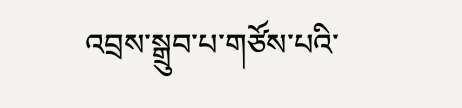འབྲས་སྒྲུབ་པ་གཙོས་པའི་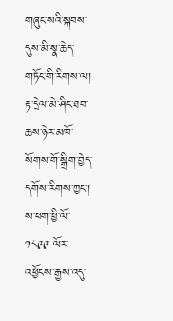གཞུང་སའི་སྐབས་དུས་མི་སྣ་ཆེད་གཏོང་གི་རིགས་ལ། རྟ་དྲེལ་མེ་ཤིང་ཐབ་ཆས་ཉེར་མཁོ་སོགས་གོ་སྒྲིག་བྱེད་དགོས་རིགས་ཀྱང་། ས་ཕག་ཕྱི་ལོ་ ༡༨༩༩ ལོར་འཕྱོངས་རྒྱས་འདུ་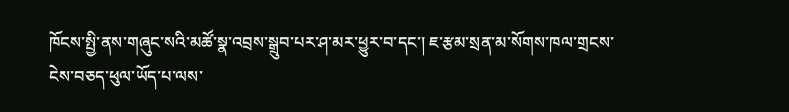ཁོངས་སྤྱི་ནས་གཞུང་སའི་མཚོ་སྣ་འབྲས་སྒྲུབ་པར་ཤ་མར་ཕྱུར་བ་དང་། ཇ་རྩམ་སྲན་མ་སོགས་ཁལ་གྲངས་ངེས་བཅད་ཕུལ་ཡོད་པ་ལས་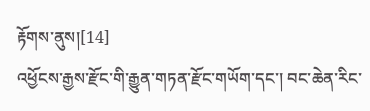རྟོགས་ནུས།[14]
འཕྱོངས་རྒྱས་རྫོང་གི་རྒྱུན་གཏན་རྫོང་གཡོག་དང་། བང་ཆེན་རིང་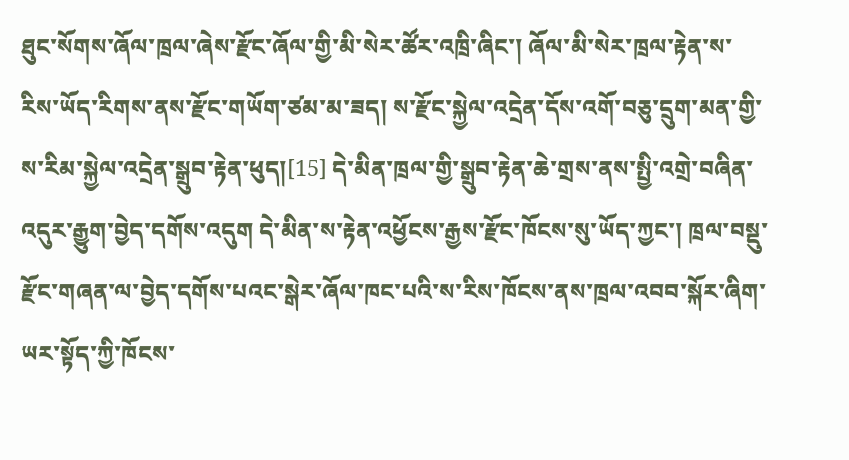ཐུང་སོགས་ཞོལ་ཁྲལ་ཞེས་རྫོང་ཞོལ་གྱི་མི་སེར་ཚོར་འཁྲི་ཞིང་། ཞོལ་མི་སེར་ཁྲལ་རྟེན་ས་རིས་ཡོད་རིགས་ནས་རྫོང་གཡོག་ཙམ་མ་ཟད། ས་རྫོང་སྐྱེལ་འདྲེན་དོས་འགོ་བཅུ་དྲུག་མན་གྱི་ས་རིམ་སྐྱེལ་འདྲེན་སྒྲུབ་རྟེན་ཕུད།[15] དེ་མིན་ཁྲལ་གྱི་སྒྲུབ་རྟེན་ཆེ་གྲས་ནས་སྤྱི་འགྲེ་བཞིན་འདུར་རྒྱུག་བྱེད་དགོས་འདུག དེ་མིན་ས་རྟེན་འཕྱོངས་རྒྱས་རྫོང་ཁོངས་སུ་ཡོད་ཀྱང་། ཁྲལ་བསྡུ་རྫོང་གཞན་ལ་བྱེད་དགོས་པའང་སྒེར་ཞོལ་ཁང་པའི་ས་རིས་ཁོངས་ནས་ཁྲལ་འབབ་སྐོར་ཞིག་ཡར་སྟོད་ཀྱི་ཁོངས་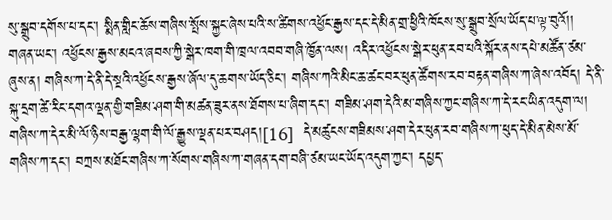སུ་སྒྲུབ་དགོས་པ་དང་། སྨིན་གླིང་ཆོས་གཞིས་སྤོས་སྐྱང་ཞེས་པའི་ས་ཚིགས་འཕྱོང་རྒྱས་དང་དེ་མིན་གྲ་ཕྱིའི་ཁོངས་སུ་སྒྲུབ་སྲོལ་ཡོད་པ་ལྟ་བུའོ།།
གཞན་ཡང་། འཕྱོངས་རྒྱས་མངའ་ཞབས་ཀྱི་སྒེར་ཁག་གི་ཁྲལ་འབབ་གཞི་ཁྱོན་ལས། འདིར་འཕྱོངས་སྒེར་ཕུན་རབ་པའི་སྐོར་ནས་དཔེ་མཚོན་ཙམ་ཞུས་ན། གཞིས་ཀ་དེ་ནི་དེ་སྔའི་འཕྱོངས་རྒྱས་ཞོལ་དུ་ཆགས་ཡོད་ཅིང་། གཞིས་ཀའི་མིང་ཆ་ཚང་བར་ཕུན་ཚོགས་རབ་བརྟན་གཞིས་ཀ་ཞེས་འབོད། དེ་ནི་སྐུ་དྲག་ཚེ་རིང་དགའ་ལྡན་གྱི་གཟིམ་ཤག་གི་མཚན་ཟུར་ནས་ཐོགས་པ་ཞིག་དང་། གཟིམ་ཤག་དེའི་མ་གཞིས་ཀྱང་གཞིས་ཀ་དེ་རང་ཡིན་འདུག་ལ། གཞིས་ཀ་དེར་མི་ལོ་ཉིས་བརྒྱ་ལྷག་གི་ལོ་རྒྱུས་ལྡན་པར་བཤད།[16]  དེ་མཚུངས་གཟིམས་ཤག་དེར་ཕུན་རབ་གཞིས་ཀ་ཕུད་དེ་མིན་མེས་མོ་གཞིས་ཀ་དང་། བཀྲས་མཐོང་གཞིས་ཀ་སོགས་གཞིས་ཀ་གཞན་དག་བཞི་ཙམ་ཡང་ཡོད་འདུག་ཀྱང་། དཔྱད་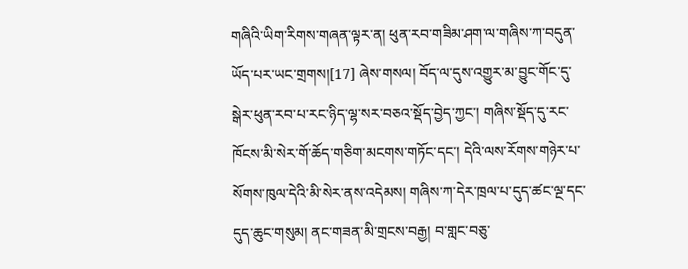གཞིའི་ཡིག་རིགས་གཞན་ལྟར་ན། ཕུན་རབ་གཟིམ་ཤག་ལ་གཞིས་ཀ་བདུན་ཡོད་པར་ཡང་གྲགས།[17] ཞེས་གསལ། བོད་ལ་དུས་འགྱུར་མ་བྱུང་གོང་དུ་སྒེར་ཕུན་རབ་པ་རང་ཉིད་ལྷ་སར་བཅའ་སྡོད་བྱེད་ཀྱང་། གཞིས་སྡོད་དུ་རང་ཁོངས་མི་སེར་གོ་ཆོད་གཅིག་མངགས་གཏོང་དང་། དེའི་ལས་རོགས་གཉེར་པ་སོགས་ཁུལ་དེའི་མི་སེར་ནས་འདེམས། གཞིས་ཀ་དེར་ཁྲལ་པ་དུད་ཚང་ལྔ་དང་དུད་ཆུང་གསུམ། ནང་གཟན་མི་གྲངས་བརྒྱ། བ་གླང་བཅུ་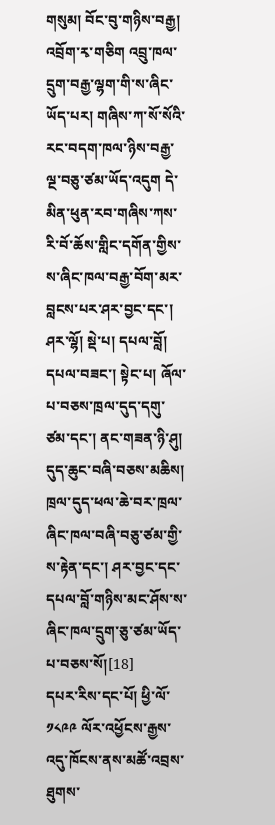གསུམ། བོང་བུ་གཉིས་བརྒྱ། འབྲོག་རྭ་གཅིག འབྲུ་ཁལ་དྲུག་བརྒྱ་ལྷག་གི་ས་ཞིང་ཡོད་པར། གཞིས་ཀ་སོ་སོའི་རང་བདག་ཁལ་ཉིས་བརྒྱ་ལྔ་བཅུ་ཙམ་ཡོད་འདུག དེ་མིན་ཕུན་རབ་གཞིས་ཀས་རི་བོ་ཆོས་གླིང་དགོན་གྱིས་ས་ཞིང་ཁལ་བརྒྱ་བོག་མར་བླངས་པར་ཤར་བྱང་དང་། ཤར་ལྷོ། སྡེ་པ། དཔལ་བློ། དཔལ་བཟང་། སྟེང་པ། ཞོལ་པ་བཅས་ཁྲལ་དུད་དགུ་ཙམ་དང་། ནང་གཟན་ཉི་ཤུ། དུད་ཆུང་བཞི་བཅས་མཆིས། ཁྲལ་དུད་ཕལ་ཆེ་བར་ཁྲལ་ཞིང་ཁལ་བཞི་བཅུ་ཙམ་གྱི་ས་རྟེན་དང་། ཤར་བྱང་དང་དཔལ་བློ་གཉིས་མང་ཤོས་ས་ཞིང་ཁལ་དྲུག་ཅུ་ཙམ་ཡོད་པ་བཅས་སོ།[18]
དཔར་རིས་དང་པོ། ཕྱི་ལོ་ ༡༨༩༩ ལོར་འཕྱོངས་རྒྱས་འདུ་ཁོངས་ནས་མཚོ་འབྲས་ཐུགས་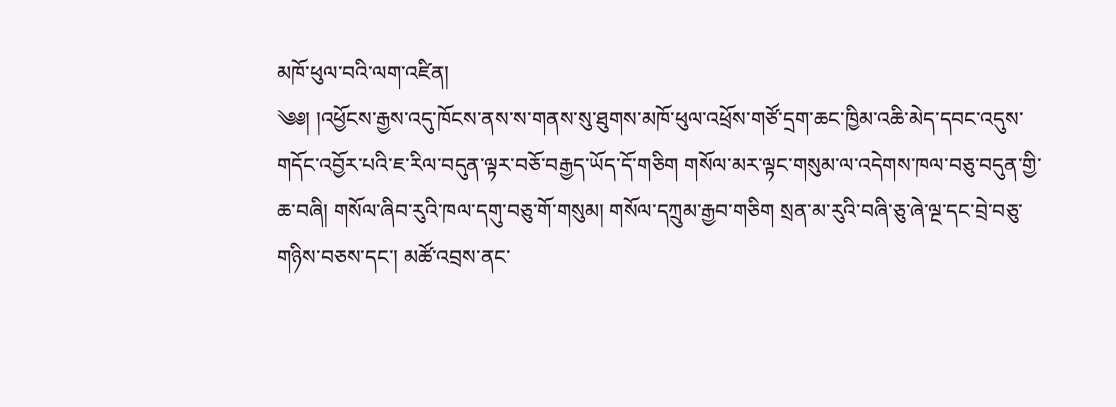མཁོ་ཕུལ་བའི་ལག་འཛིན།
༄༅། །འཕྱོངས་རྒྱས་འདུ་ཁོངས་ནས་ས་གནས་སུ་ཐུགས་མཁོ་ཕུལ་འཕྲོས་གཙོ་དྲག་ཆང་ཁྱིམ་འཆི་མེད་དབང་འདུས་གདོང་འབྱོར་པའི་ཇ་རིལ་བདུན་ལྟར་བཅོ་བརྒྱད་ཡོད་དོ་གཅིག གསོལ་མར་ལྟང་གསུམ་ལ་འདེགས་ཁལ་བཅུ་བདུན་གྱི་ཆ་བཞི། གསོལ་ཞིབ་རུའི་ཁལ་དགུ་བཅུ་གོ་གསུམ། གསོལ་དཀྲུམ་རྒྱབ་གཅིག སྲན་མ་རུའི་བཞི་ཅུ་ཞེ་ལྔ་དང་བྲེ་བཅུ་གཉིས་བཅས་དང་། མཚོ་འབྲས་ནང་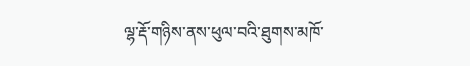ལྷ་རྡོ་གཉིས་ནས་ཕུལ་བའི་ཐུགས་མཁོ་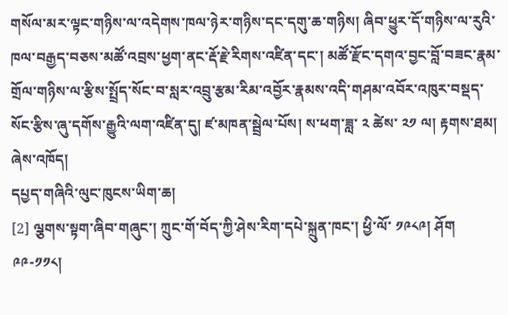གསོལ་མར་ལྟང་གཉིས་ལ་འདེགས་ཁལ་ཉེར་གཉིས་དང་དགུ་ཆ་གཉིས། ཞིབ་ཕྱུར་དོ་གཉིས་ལ་རུའི་ཁལ་བརྒྱད་བཅས་མཚོ་འབྲས་ཕྱག་ནང་རྡོ་རྗེ་རིགས་འཛིན་དང་། མཚོ་རྫོང་དགའ་བྱང་བློ་བཟང་རྣམ་གྲོལ་གཉིས་ལ་རྩིས་སྤྲོད་སོང་བ་སླར་འབྲུ་རྩམ་རིམ་འབྱོར་རྣམས་འདི་གཤམ་འབོར་འཁུར་བསྡད་སོང་རྩིས་ཞུ་དགོས་རྒྱུའི་ལག་འཛིན་དུ། ཛ་མཁན་སྦྲེལ་པོས། ས་ཕག་ཟླ་ ༢ ཚེས་ ༢༡ ལ། རྟགས་ཐམ། ཞེས་འཁོད།
དཔྱད་གཞིའི་ལུང་ཁུངས་ཡིག་ཆ།
[2] ལྕགས་སྟག་ཞིབ་གཞུང་། ཀྲུང་གོ་བོད་ཀྱི་ཤེས་རིག་དཔེ་སྐྲུན་ཁང་། ཕྱི་ལོ་ ༡༩༨༩། ཤོག ༩༩-༡༡༨།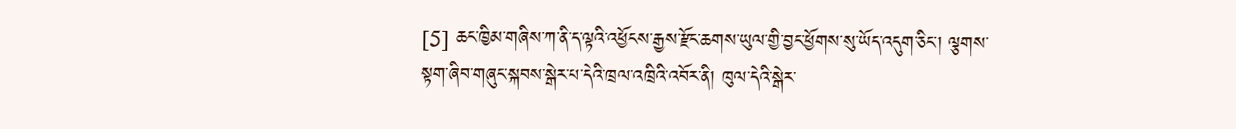[5] ཆང་ཁྱིམ་གཞིས་ཀ་ནི་ད་ལྟའི་འཕྱོངས་རྒྱས་རྫོང་ཆགས་ཡུལ་གྱི་བྱང་ཕྱོགས་སུ་ཡོད་འདུག་ཅིང་། ལྕགས་སྟག་ཞིབ་གཞུང་སྐབས་སྒེར་པ་དེའི་ཁྲལ་འཁྲིའི་འབོར་ནི། ཁུལ་དེའི་སྒེར་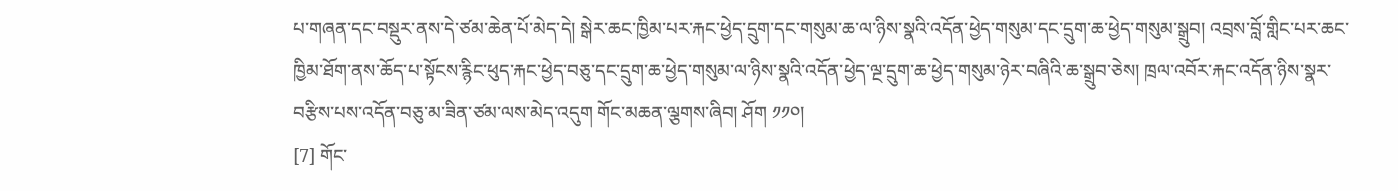པ་གཞན་དང་བསྡུར་ནས་དེ་ཙམ་ཆེན་པོ་མེད་དེ། སྒེར་ཆང་ཁྱིམ་པར་རྐང་ཕྱེད་དྲུག་དང་གསུམ་ཆ་ལ་ཉིས་སྣའི་འདོན་ཕྱེད་གསུམ་དང་དྲུག་ཆ་ཕྱེད་གསུམ་སྒྲུབ། འབྲས་བློ་གླིང་པར་ཆང་ཁྱིམ་ཐོག་ནས་ཆོད་པ་སྟོངས་རྙིང་ཕུད་རྐང་ཕྱེད་བཅུ་དང་དྲུག་ཆ་ཕྱེད་གསུམ་ལ་ཉིས་སྣའི་འདོན་ཕྱེད་ལྔ་དྲུག་ཆ་ཕྱེད་གསུམ་ཉེར་བཞིའི་ཆ་སྒྲུབ་ཅེས། ཁྲལ་འབོར་རྐང་འདོན་ཉིས་སྣར་བརྩིས་པས་འདོན་བཅུ་མ་ཟིན་ཙམ་ལས་མེད་འདུག གོང་མཆན་ལྕགས་ཞིབ། ཤོག ༡༡༠།
[7] གོང་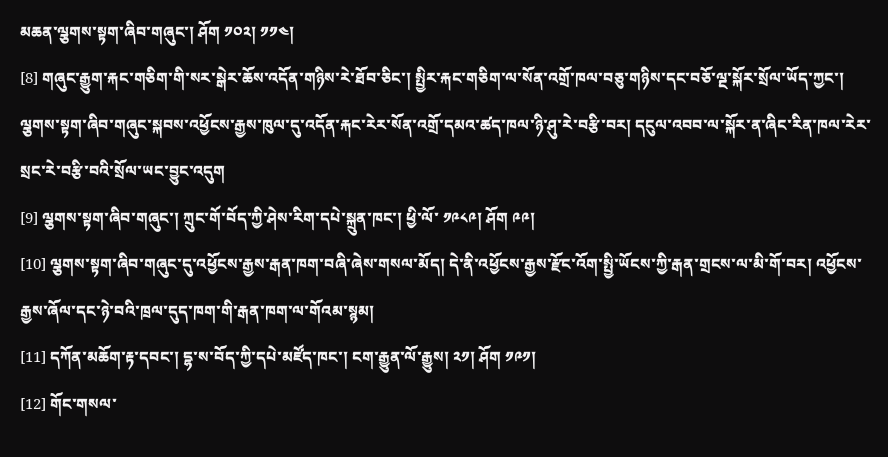མཆན་ལྕགས་སྟག་ཞིབ་གཞུང་། ཤོག ༡༠༢། ༡༡༤།
[8] གཞུང་རྒྱུག་རྐང་གཅིག་གི་སར་སྒེར་ཆོས་འདོན་གཉིས་རེ་ཐོབ་ཅིང་། སྤྱིར་རྐང་གཅིག་ལ་སོན་འགྲོ་ཁལ་བཅུ་གཉིས་དང་བཅོ་ལྔ་སྐོར་སྲོལ་ཡོད་ཀྱང་། ལྕགས་སྟག་ཞིབ་གཞུང་སྐབས་འཕྱོངས་རྒྱས་ཁུལ་དུ་འདོན་རྐང་རེར་སོན་འགྲོ་དམའ་ཚད་ཁལ་ཉི་ཤུ་རེ་བརྩི་བར། དངུལ་འབབ་ལ་སྐོར་ན་ཞིང་རིན་ཁལ་རེར་སྲང་རེ་བརྩི་བའི་སྲོལ་ཡང་བྱུང་འདུག
[9] ལྕགས་སྟག་ཞིབ་གཞུང་། ཀྲུང་གོ་བོད་ཀྱི་ཤེས་རིག་དཔེ་སྐྲུན་ཁང་། ཕྱི་ལོ་ ༡༩༨༩། ཤོག ༩༩།
[10] ལྕགས་སྟག་ཞིབ་གཞུང་དུ་འཕྱོངས་རྒྱས་རྒན་ཁག་བཞི་ཞེས་གསལ་མོད། དེ་ནི་འཕྱོངས་རྒྱས་རྫོང་འོག་སྤྱི་ཡོངས་ཀྱི་རྒན་གྲངས་ལ་མི་གོ་བར། འཕྱོངས་རྒྱས་ཞོལ་དང་ཉེ་བའི་ཁྲལ་དུད་ཁག་གི་རྒན་ཁག་ལ་གོའམ་སྙམ།
[11] དཀོན་མཆོག་རྟ་དབང་། དྷ་ས་བོད་ཀྱི་དཔེ་མཛོད་ཁང་། ངག་རྒྱུན་ལོ་རྒྱུས། ༢༡། ཤོག ༡༩༡།
[12] གོང་གསལ་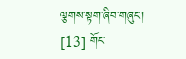ལྕགས་སྟག་ཞིབ་གཞུང་།
[13] གོང་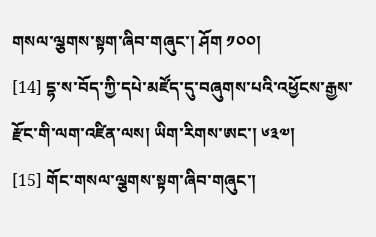གསལ་ལྕགས་སྟག་ཞིབ་གཞུང་། ཤོག ༡༠༠།
[14] དྷ་ས་བོད་ཀྱི་དཔེ་མཛོད་དུ་བཞུགས་པའི་འཕྱོངས་རྒྱས་རྫོང་གི་ལག་འཛིན་ལས། ཡིག་རིགས་ཨང་། ༦༣༧།
[15] གོང་གསལ་ལྕགས་སྟག་ཞིབ་གཞུང་།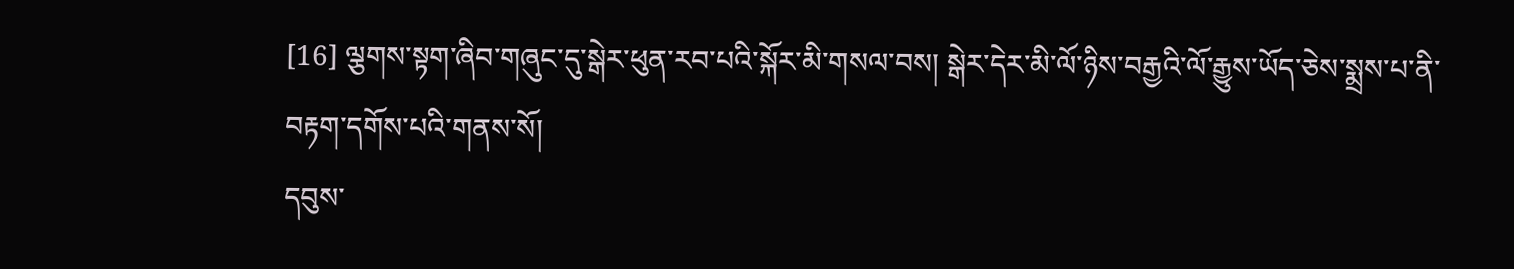[16] ལྕགས་སྟག་ཞིབ་གཞུང་དུ་སྒེར་ཕུན་རབ་པའི་སྐོར་མི་གསལ་བས། སྒེར་དེར་མི་ལོ་ཉིས་བརྒྱའི་ལོ་རྒྱུས་ཡོད་ཅེས་སྨྲས་པ་ནི་བརྟག་དགོས་པའི་གནས་སོ།
དབུས་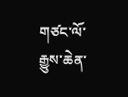གཙང་ལོ་རྒྱུས་ཆེན་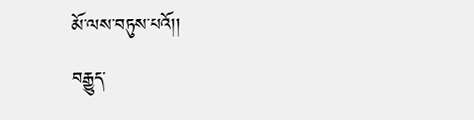མོ་ལས་བཏུས་པའོ།།
བརྒྱུད་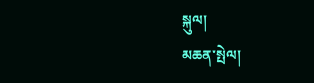སྐུལ།
མཆན་སྤེལ།